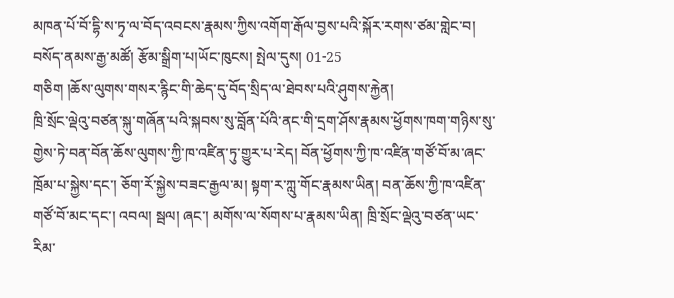མཁན་པོ་བོ་དྷི་ས་ཏྭ་ལ་བོད་འབངས་རྣམས་ཀྱིས་འགོག་རྒོལ་བྱས་པའི་སྐོར་རགས་ཙམ་གླེང་བ།
བསོད་ནམས་རྒྱ་མཚོ། རྩོམ་སྒྲིག་པ།ཡོང་ཁུངས། སྤེལ་དུས། 01-25
གཅིག །ཆོས་ལུགས་གསར་རྙིང་གི་ཆེད་དུ་བོད་སྲིད་ལ་ཐེབས་པའི་ཤུགས་རྐྱེན།
ཁྲི་སྲོང་ལྡེའུ་བཙན་སྐུ་གཞོན་པའི་སྐབས་སུ་བློན་པོའི་ནང་གི་དྲག་ཤོས་རྣམས་ཕྱོགས་ཁག་གཉིས་སུ་གྱེས་ཏེ་བན་བོན་ཆོས་ལུགས་ཀྱི་ཁ་འཛིན་ཏུ་གྱུར་པ་རེད། བོན་ཕྱོགས་ཀྱི་ཁ་འཛིན་གཙོ་བོ་མ་ཞང་ཁྲོམ་པ་སྐྱེས་དང་། ཅོག་རོ་སྐྱེས་བཟང་རྒྱལ་མ། སྟག་ར་ཀླུ་གོང་རྣམས་ཡིན། བན་ཆོས་ཀྱི་ཁ་འཛིན་གཙོ་བོ་མང་དང་། འབལ། སྦལ། ཞང་། མགོས་ལ་སོགས་པ་རྣམས་ཡིན། ཁྲི་སྲོང་ལྡེའུ་བཙན་ཡང་རིམ་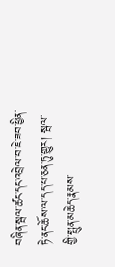བཞིན་སྦལ་ཚང་དང་འབྲེལ་བ་ཇེ་ཟབ་ཕྱིན་ཏེ་ནང་ཆོས་ལ་དད་པ་ཅན་ཏུ་གྱུར། སྦལ་གྱི་སྤུན་མཆེད་རྣམས་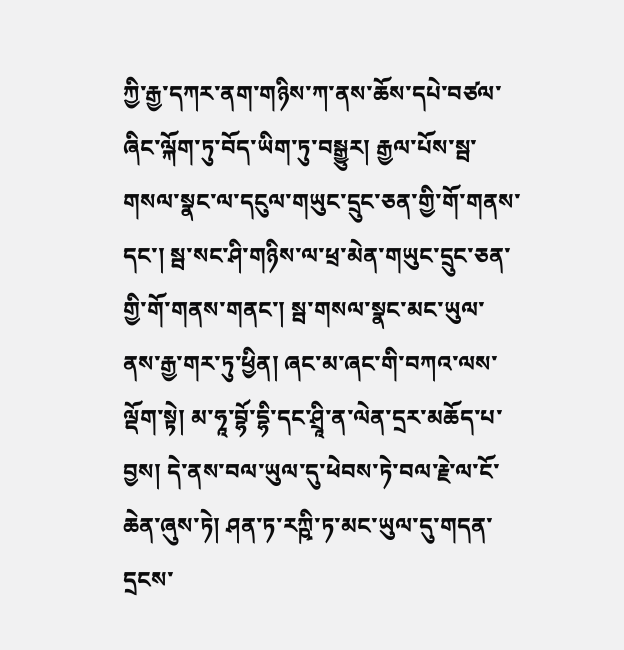ཀྱི་རྒྱ་དཀར་ནག་གཉིས་ཀ་ནས་ཆོས་དཔེ་བཙལ་ཞིང་ལྐོག་ཏུ་བོད་ཡིག་ཏུ་བསྒྱུར། རྒྱལ་པོས་སྦ་གསལ་སྣང་ལ་དངུལ་གཡུང་དྲུང་ཅན་གྱི་གོ་གནས་དང་། སྦ་སང་ཤི་གཉིས་ལ་ཕྲ་མེན་གཡུང་དྲུང་ཅན་གྱི་གོ་གནས་གནང་། སྦ་གསལ་སྣང་མང་ཡུལ་ནས་རྒྱ་གར་ཏུ་ཕྱིན། ཞང་མ་ཞང་གི་བཀའ་ལས་ལྡོག་སྟེ། མ་ཧཱ་བྷོ་དྷི་དང་ཤྲཱི་ན་ལེན་དྲར་མཆོད་པ་བྱས། དེ་ནས་བལ་ཡུལ་དུ་ཕེབས་ཏེ་བལ་རྗེ་ལ་ངོ་ཆེན་ཞུས་ཏེ། ཤན་ཏ་རཀྵི་ཏ་མང་ཡུལ་དུ་གདན་དྲངས་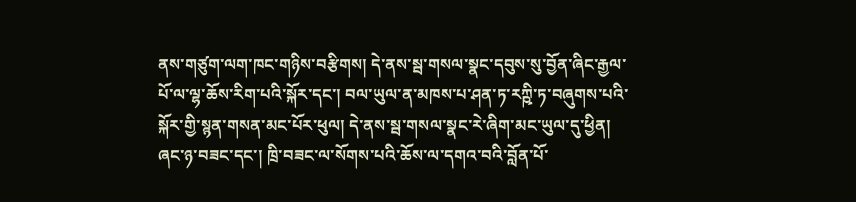ནས་གཙུག་ལག་ཁང་གཉིས་བརྩིགས། དེ་ནས་སྦ་གསལ་སྣང་དབུས་སུ་བྱོན་ཞིང་རྒྱལ་པོ་ལ་ལྷ་ཆོས་རིག་པའི་སྐོར་དང་། བལ་ཡུལ་ན་མཁས་པ་ཤན་ཏ་རཀྵི་ཏ་བཞུགས་པའི་སྐོར་གྱི་སྙན་གསན་མང་པོར་ཕུལ། དེ་ནས་སྦ་གསལ་སྣང་རེ་ཞིག་མང་ཡུལ་དུ་ཕྱིན། ཞང་ཉ་བཟང་དང་། ཁྲི་བཟང་ལ་སོགས་པའི་ཆོས་ལ་དགའ་བའི་བློན་པོ་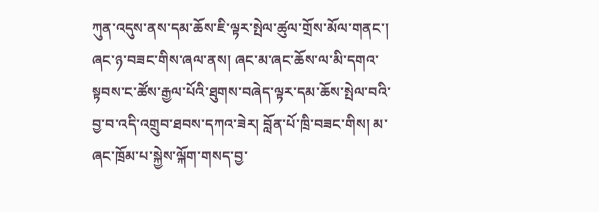ཀུན་འདུས་ནས་དམ་ཆོས་ཇི་ལྟར་སྤེལ་ཚུལ་གྲོས་མོལ་གནང་། ཞང་ཉ་བཟང་གིས་ཞལ་ནས། ཞང་མ་ཞང་ཆོས་ལ་མི་དགའ་སྟབས་ང་ཚོས་རྒྱལ་པོའི་ཐུགས་བཞེད་ལྟར་དམ་ཆོས་སྤེལ་བའི་བྱ་བ་འདི་འགྲུབ་ཐབས་དཀའ་ཟེར། བློན་པོ་ཁྲི་བཟང་གིས། མ་ཞང་ཁྲོམ་པ་སྐྱེས་ལྐོག་གསད་བྱ་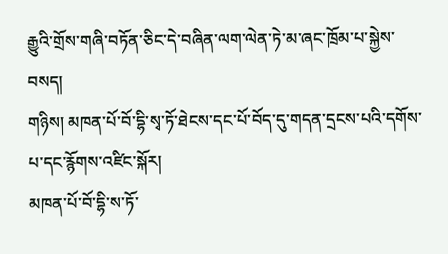རྒྱུའི་གྲོས་གཞི་བཏོན་ཅིང་དེ་བཞིན་ལག་ལེན་ཏེ་མ་ཞང་ཁྲོམ་པ་སྐྱེས་བསད།
གཉིས། མཁན་པོ་བོ་དྷི་སྭ་ཏོ་ཐེངས་དང་པོ་བོད་དུ་གདན་དྲངས་པའི་དགོས་པ་དང་རྙོགས་འཛིང་སྐོར།
མཁན་པོ་བོ་དྷི་ས་ཏོ་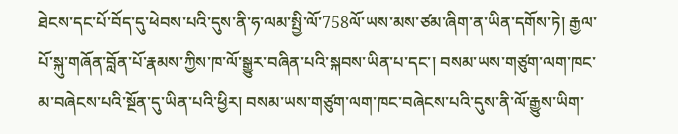ཐེངས་དང་པོ་བོད་དུ་ཕེབས་པའི་དུས་ནི་ཧ་ལམ་སྤྱི་ལོ་758ལོ་ཡས་མས་ཙམ་ཞིག་ན་ཡིན་དགོས་ཏེ། རྒྱལ་པོ་སྐུ་གཞོན་བློན་པོ་རྣམས་ཀྱིས་ཁ་ལོ་སྒྱུར་བཞིན་པའི་སྐབས་ཡིན་པ་དང་། བསམ་ཡས་གཙུག་ལག་ཁང་མ་བཞེངས་པའི་སྔོན་དུ་ཡིན་པའི་ཕྱིར། བསམ་ཡས་གཙུག་ལག་ཁང་བཞེངས་པའི་དུས་ནི་ལོ་རྒྱུས་ཡིག་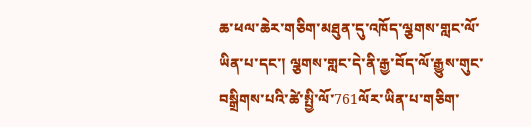ཆ་ཕལ་ཆེར་གཅིག་མཐུན་དུ་འཁོད་ལྕགས་གླང་ལོ་ཡིན་པ་དང་། ལྕགས་གླང་དེ་ནི་རྒྱ་བོད་ལོ་རྒྱུས་གུང་བསྒྲིགས་པའི་ཚེ་སྤྱི་ལོ་761ལོར་ཡིན་པ་གཅིག་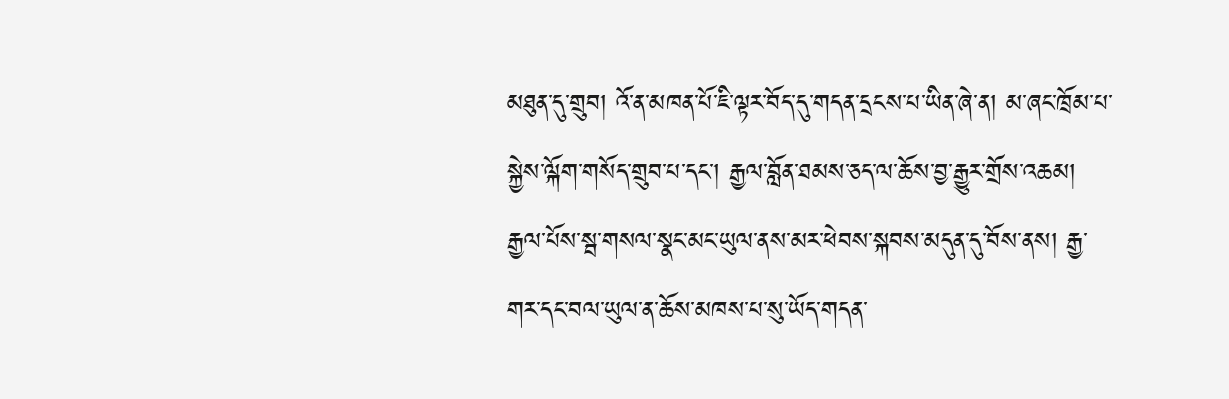མཐུན་དུ་གྲུབ། འོ་ན་མཁན་པོ་ཇི་ལྟར་བོད་དུ་གདན་དྲངས་པ་ཡིན་ཞེ་ན། མ་ཞང་ཁྲོམ་པ་སྐྱེས་ལྐོག་གསོད་གྲུབ་པ་དང་། རྒྱལ་བློན་ཐམས་ཅད་ལ་ཆོས་བྱ་རྒྱུར་གྲོས་འཆམ། རྒྱལ་པོས་སྦ་གསལ་སྣང་མང་ཡུལ་ནས་མར་ཕེབས་སྐབས་མདུན་དུ་བོས་ནས། རྒྱ་གར་དང་བལ་ཡུལ་ན་ཆོས་མཁས་པ་སུ་ཡོད་གདན་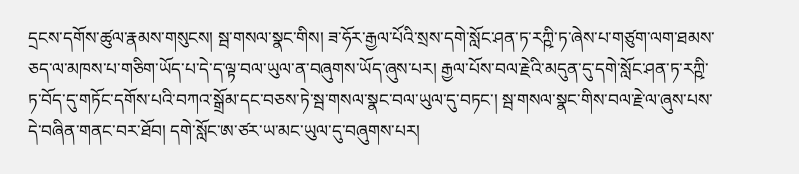དྲངས་དགོས་ཚུལ་རྣམས་གསུངས། སྦ་གསལ་སྣང་གིས། ཟ་ཧོར་རྒྱལ་པོའི་སྲས་དགེ་སློང་ཤན་ཏ་རཀྵི་ཏ་ཞེས་པ་གཙུག་ལག་ཐམས་ཅད་ལ་མཁས་པ་གཅིག་ཡོད་པ་དེ་ད་ལྟ་བལ་ཡུལ་ན་བཞུགས་ཡོད་ཞུས་པར། རྒྱལ་པོས་བལ་རྗེའི་མདུན་དུ་དགེ་སློང་ཤན་ཏ་རཀྵི་ཏ་བོད་དུ་གཏོང་དགོས་པའི་བཀའ་སྒྲོམ་དང་བཅས་ཏེ་སྦ་གསལ་སྣང་བལ་ཡུལ་དུ་བཏང་། སྦ་གསལ་སྣང་གིས་བལ་རྗེ་ལ་ཞུས་པས་དེ་བཞིན་གནང་བར་ཐོབ། དགེ་སློང་ཨ་ཙར་ཡ་མང་ཡུལ་དུ་བཞུགས་པར།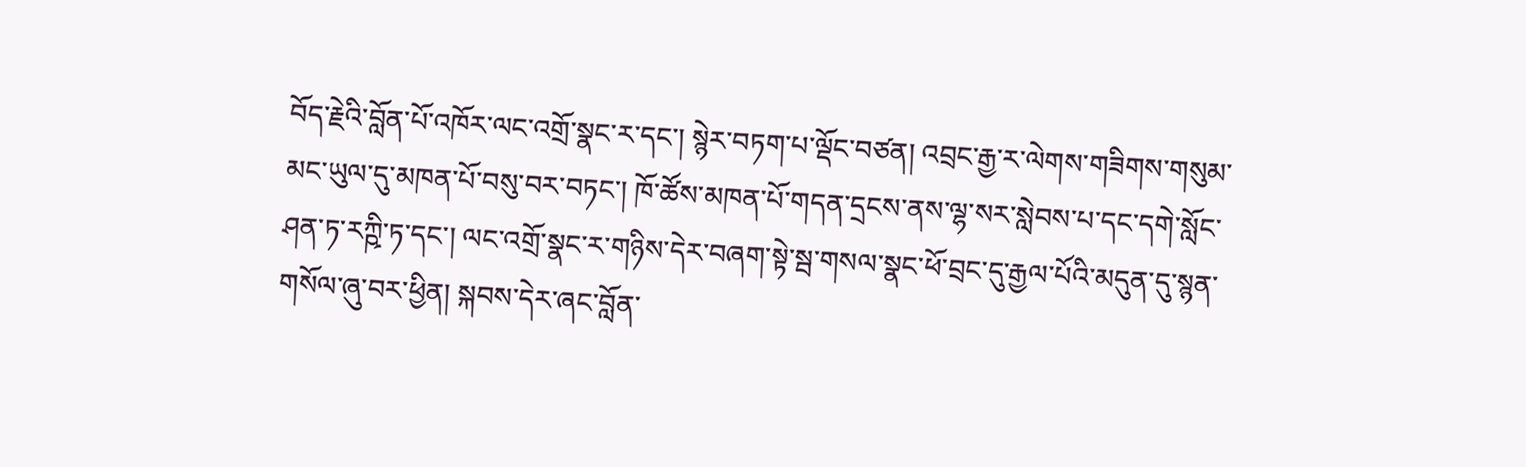བོད་རྗེའི་བློན་པོ་འཁོར་ལང་འགྲོ་སྣང་ར་དང་། སྙེར་བཏག་པ་ལྡོང་བཙན། འབྲང་རྒྱ་ར་ལེགས་གཟིགས་གསུམ་མང་ཡུལ་དུ་མཁན་པོ་བསུ་བར་བཏང་། ཁོ་ཚོས་མཁན་པོ་གདན་དྲངས་ནས་ལྷ་སར་སླེབས་པ་དང་དགེ་སློང་ཤན་ཏ་རཀྵི་ཏ་དང་། ལང་འགྲོ་སྣང་ར་གཉིས་དེར་བཞག་སྟེ་སྦ་གསལ་སྣང་ཕོ་བྲང་དུ་རྒྱལ་པོའི་མདུན་དུ་སྙན་གསོལ་ཞུ་བར་ཕྱིན། སྐབས་དེར་ཞང་བློན་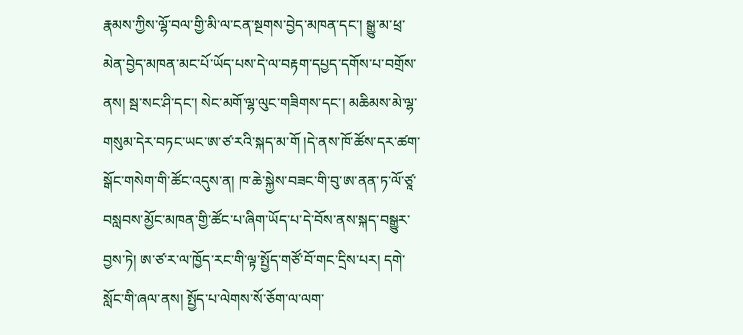རྣམས་ཀྱིས་ལྷོ་བལ་གྱི་མི་ལ་ངན་སྔགས་བྱེད་མཁན་དང་། སྒྱུ་མ་ཕྲ་མེན་བྱེད་མཁན་མང་པོ་ཡོད་པས་དེ་ལ་བརྟག་དཔྱད་དགོས་པ་བགྲོས་ནས། སྦ་སང་ཤི་དང་། སེང་མགོ་ལྷ་ལུང་གཟིགས་དང་། མཆིམས་མེ་ལྷ་གསུམ་དེར་བཏང་ཡང་ཨ་ཙ་རའི་སྐད་མ་གོ །དེ་ནས་ཁོ་ཚོས་དར་ཚག་སྒོང་གསེག་གི་ཚོང་འདུས་ན། ཁ་ཆེ་སྐྱེས་བཟང་གི་བུ་ཨ་ནན་ཏ་ལོ་ཙཱ་བསླབས་མྱོང་མཁན་གྱི་ཚོང་པ་ཞིག་ཡོད་པ་དེ་བོས་ནས་སྐད་བསྒྱུར་བྱས་ཏེ། ཨ་ཙ་ར་ལ་ཁྱོད་རང་གི་ལྟ་སྤྱོད་གཙོ་བོ་གང་དྲིས་པར། དགེ་སློང་གི་ཞལ་ནས། སྤྱོད་པ་ལེགས་སོ་ཅོག་ལ་ལག་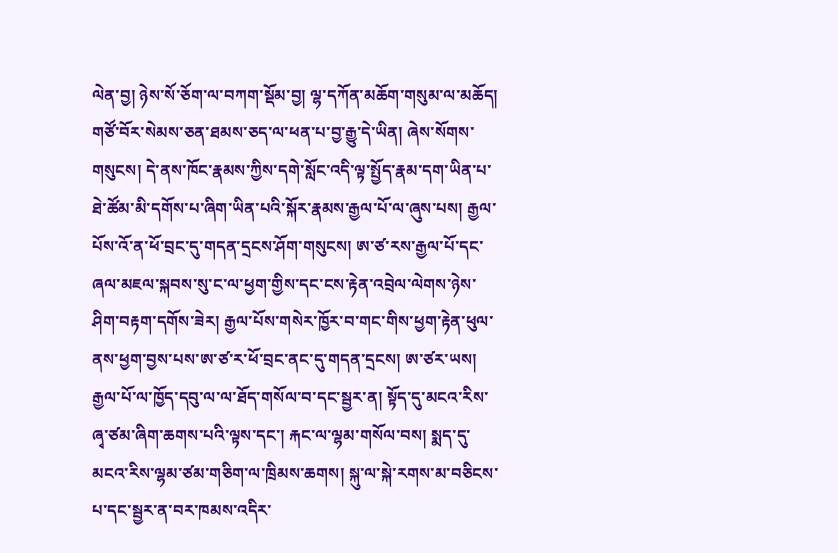ལེན་བྱ། ཉེས་སོ་ཅོག་ལ་བཀག་སྡོམ་བྱ། ལྷ་དཀོན་མཆོག་གསུམ་ལ་མཆོད། གཙོ་བོར་སེམས་ཅན་ཐམས་ཅད་ལ་ཕན་པ་བྱ་རྒྱུ་དེ་ཡིན། ཞེས་སོགས་གསུངས། དེ་ནས་ཁོང་རྣམས་ཀྱིས་དགེ་སློང་འདི་ལྟ་སྤྱོད་རྣམ་དག་ཡིན་པ་ཐེ་ཚོམ་མི་དགོས་པ་ཞིག་ཡིན་པའི་སྐོར་རྣམས་རྒྱལ་པོ་ལ་ཞུས་པས། རྒྱལ་པོས་འོ་ན་ཕོ་བྲང་དུ་གདན་དྲངས་ཤོག་གསུངས། ཨ་ཙ་རས་རྒྱལ་པོ་དང་ཞལ་མཇལ་སྐབས་སུ་ང་ལ་ཕྱག་གྱིས་དང་ངས་རྟེན་འབྲེལ་ལེགས་ཉེས་ཤིག་བརྟག་དགོས་ཟེར། རྒྱལ་པོས་གསེར་ཁྱོར་བ་གང་གིས་ཕྱག་རྟེན་ཕུལ་ནས་ཕྱག་བྱས་པས་ཨ་ཙ་ར་ཕོ་བྲང་ནང་དུ་གདན་དྲངས། ཨ་ཙར་ཡས། རྒྱལ་པོ་ལ་ཁྱོད་དབུ་ལ་ལ་ཐོད་གསོལ་བ་དང་སྦྱར་ན། སྟོད་དུ་མངའ་རིས་ཞྭ་ཙམ་ཞིག་ཆགས་པའི་ལྟས་དང་། རྐང་ལ་ལྷམ་གསོལ་བས། སྨད་དུ་མངའ་རིས་ལྷམ་ཙམ་གཅིག་ལ་ཁྲིམས་ཆགས། སྐུ་ལ་སྐེ་རགས་མ་བཅིངས་པ་དང་སྦྱར་ན་བར་ཁམས་འདིར་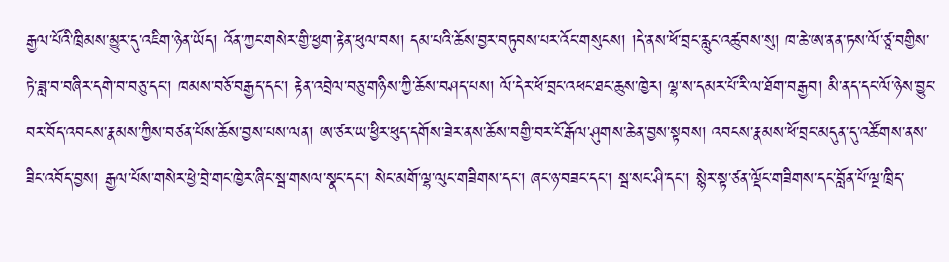རྒྱལ་པོའི་ཁྲིམས་མྱུར་དུ་འཇིག་ཉེན་ཡོད། འོན་ཀྱང་གསེར་གྱི་ཕྱག་རྟེན་ཕུལ་བས། དམ་པའི་ཆོས་བྱར་བཏུབས་པར་འོང་གསུངས། །དེ་ནས་ཕོ་བྲང་རླུང་འཚུབས་སུ། ཁ་ཆེ་ཨ་ནན་ཏས་ལོ་ཙཱ་བགྱིས་ཏེ་ཟླ་བ་བཞིར་དགེ་བ་བཅུ་དང་། ཁམས་བཅོ་བརྒྱད་དང་། རྟེན་འབྲེལ་བཅུ་གཉིས་ཀྱི་ཆོས་བཤད་པས། ལོ་དེར་ཕོ་བྲང་འཕང་ཐང་ཆུས་ཁྱེར། ལྷ་ས་དམར་པོ་རི་ལ་ཐོག་བརྒྱབ། མི་ནད་དང་ལོ་ཉེས་བྱུང་བར་བོད་འབངས་རྣམས་ཀྱིས་བཙན་པོས་ཆོས་བྱས་པས་ལན། ཨ་ཙར་ཡ་ཕྱིར་ཕུད་དགོས་ཟེར་ནས་ཆོས་བགྱི་བར་ངོ་རྒོལ་ཤུགས་ཆེན་བྱས་སྟབས། འབངས་རྣམས་ཕོ་བྲང་མདུན་དུ་འཚོགས་ནས་ཟིང་འབོད་བྱས། རྒྱལ་པོས་གསེར་ཕྱེ་བྲེ་གང་ཁྱེར་ཞིང་སྦ་གསལ་སྣང་དང་། སེང་མགོ་ལྷ་ལུང་གཟིགས་དང་། ཞང་ཉ་བཟང་དང་། སྦ་སང་ཤི་དང་། སྙེར་སྟ་ཙན་ལྡོང་གཟིགས་དང་བློན་པོ་ལྔ་ཁྲིད་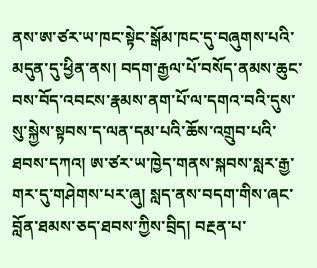ནས་ཨ་ཙར་ཡ་ཁང་སྟེང་སྒོམ་ཁང་དུ་བཞུགས་པའི་མདུན་དུ་ཕྱིན་ནས། བདག་རྒྱལ་པོ་བསོད་ནམས་ཆུང་བས་བོད་འབངས་རྣམས་ནག་པོ་ལ་དགའ་བའི་དུས་སུ་སྐྱེས་སྟབས་ད་ལན་དམ་པའི་ཆོས་འགྲུབ་པའི་ཐབས་དཀའ། ཨ་ཙར་ཡ་ཁྱེད་གནས་སྐབས་སླར་རྒྱ་གར་དུ་གཤེགས་པར་ཞུ། སླད་ནས་བདག་གིས་ཞང་བློན་ཐམས་ཅད་ཐབས་ཀྱིས་བྲིད། བརྔན་པ་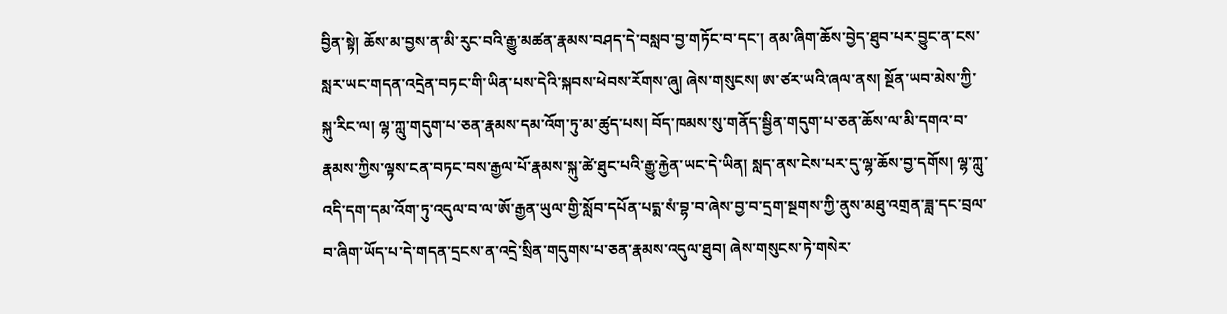བྱིན་སྟེ། ཆོས་མ་བྱས་ན་མི་རུང་བའི་རྒྱུ་མཚན་རྣམས་བཤད་དེ་བསླབ་བྱ་གཏོང་བ་དང་། ནམ་ཞིག་ཆོས་བྱེད་ཐུབ་པར་བྱུང་ན་ངས་སླར་ཡང་གདན་འདྲེན་བཏང་གི་ཡིན་པས་དེའི་སྐབས་ཕེབས་རོགས་ཞུ། ཞེས་གསུངས། ཨ་ཙར་ཡའི་ཞལ་ནས། སྔོན་ཡབ་མེས་ཀྱི་སྐུ་རིང་ལ། ལྷ་ཀླུ་གདུག་པ་ཅན་རྣམས་དམ་འོག་ཏུ་མ་ཚུད་པས། བོད་ཁམས་སུ་གནོད་སྦྱིན་གདུག་པ་ཅན་ཆོས་ལ་མི་དགའ་བ་རྣམས་ཀྱིས་ལྟས་ངན་བཏང་བས་རྒྱལ་པོ་རྣམས་སྐུ་ཚེ་ཐུང་པའི་རྒྱུ་རྐྱེན་ཡང་དེ་ཡིན། སླད་ནས་ངེས་པར་དུ་ལྷ་ཆོས་བྱ་དགོས། ལྷ་ཀླུ་འདི་དག་དམ་འོག་ཏུ་འདུལ་བ་ལ་ཨོ་རྒྱན་ཡུལ་གྱི་སློབ་དཔོན་པདྨ་སཾ་བྷ་བ་ཞེས་བྱ་བ་དྲག་སྔགས་ཀྱི་ནུས་མཐུ་འགྲན་ཟླ་དང་བྲལ་བ་ཞིག་ཡོད་པ་དེ་གདན་དྲངས་ན་འདྲེ་སྲིན་གདུགས་པ་ཅན་རྣམས་འདུལ་ཐུབ། ཞེས་གསུངས་ཏེ་གསེར་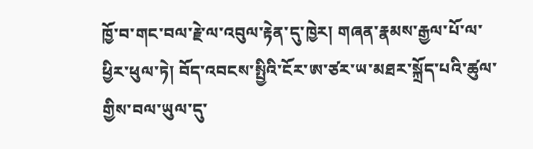ཁྱོ་བ་གང་བལ་རྗེ་ལ་འབུལ་རྟེན་དུ་ཁྱེར། གཞན་རྣམས་རྒྱལ་པོ་ལ་ཕྱིར་ཕུལ་ཏེ། བོད་འབངས་སྤྱིའི་ངོར་ཨ་ཙར་ཡ་མཐར་སྐྲོད་པའི་ཚུལ་གྱིས་བལ་ཡུལ་དུ་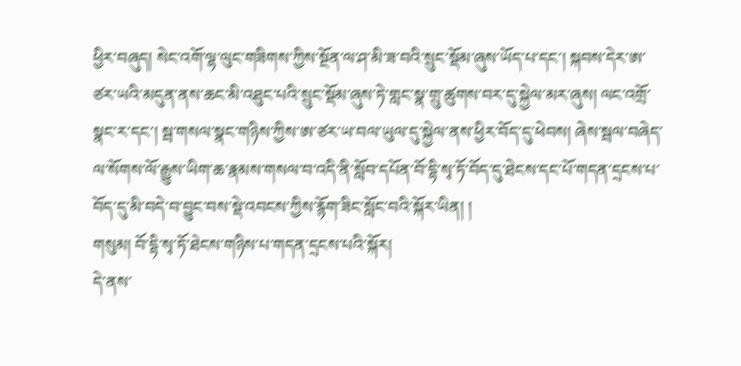ཕྱིར་བཞུད། སེང་འགོ་ལྷ་ལུང་གཟིགས་ཀྱིས་སྔོན་ལ་ཤ་མི་ཟ་བའི་སྲུང་སྡོམ་ཞུས་ཡོད་པ་དང་། སྐབས་དེར་ཨ་ཙར་ཡའི་མདུན་ནས་ཆང་མི་འཐུང་པའི་སྲུང་སྡོམ་ཞུས་ཏེ་གླང་སྣ་གྲུ་ཚུགས་བར་དུ་སྐྱེལ་མར་ཞུས། ལང་འགྲོ་སྣང་ར་དང་། སྦ་གསལ་སྣང་གཉིས་ཀྱིས་ཨ་ཙར་ཡ་བལ་ཡུལ་དུ་སྐྱེལ་ནས་ཕྱིར་བོད་དུ་ཕེབས། ཞེས་སྦལ་བཞེད་ལ་སོགས་ལོ་རྒྱུས་ཡིག་ཆ་རྣམས་གསལ་བ་འདི་ནི་སློབ་དཔོན་བོ་དྷི་སྭ་ཏོ་བོད་དུ་ཐེངས་དང་པོ་གདན་དྲངས་པ་བོད་དུ་མི་བདེ་བ་བྱུང་བས་སྡེ་འབངས་ཀྱིས་རྙོག་ཟིང་སློང་བའི་སྐོར་ཡིན། །
གསུམ། བོ་དྷི་སྭ་ཏོ་ཐེངས་གཉིས་པ་གདན་དྲངས་པའི་སྐོར།
དེ་ནས་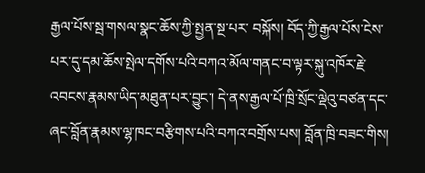རྒྱལ་པོས་སྦ་གསལ་སྣང་ཆོས་ཀྱི་སྤྱན་སྔ་པར་ བསྐོས། བོད་ཀྱི་རྒྱལ་པོས་ངེས་པར་དུ་དམ་ཆོས་སྤེལ་དགོས་པའི་བཀའ་མོལ་གནང་བ་ལྟར་སྐུ་འཁོར་རྗེ་འབངས་རྣམས་ཡིད་མཐུན་པར་བྱུང་། དེ་ནས་རྒྱལ་པོ་ཁྲི་སྲོང་ལྡེའུ་བཙན་དང་ཞང་བློན་རྣམས་ལྷ་ཁང་བརྩིགས་པའི་བཀའ་བགྲོས་པས། བློན་ཁྲི་བཟང་གིས།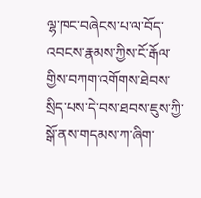ལྷ་ཁང་བཞེངས་པ་ལ་བོད་འབངས་རྣམས་ཀྱིས་ངོ་རྒོལ་གྱིས་བཀག་འགོགས་ཐེབས་སྲིད་པས་དེ་བས་ཐབས་ཇུས་ཀྱི་སྒོ་ནས་གདམས་ཀ་ཞིག་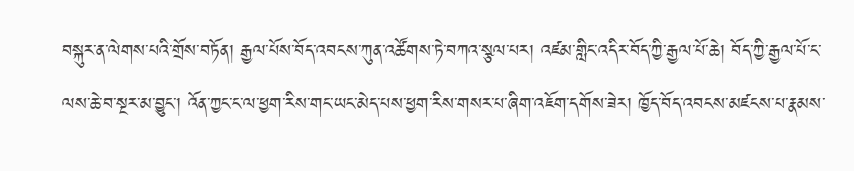བསྐུར་ན་ལེགས་པའི་གྲོས་བཏོན། རྒྱལ་པོས་བོད་འབངས་ཀུན་འཚོགས་ཏེ་བཀའ་སྩལ་པར། འཛམ་གླིང་འདིར་བོད་ཀྱི་རྒྱལ་པོ་ཆེ། བོད་ཀྱི་རྒྱལ་པོ་ང་ལས་ཆེ་བ་སྔར་མ་བྱུང་། འོན་ཀྱང་ང་ལ་ཕྱག་རིས་གང་ཡང་མེད་པས་ཕྱག་རིས་གསར་པ་ཞིག་འཇོག་དགོས་ཟེར། ཁྱོད་བོད་འབངས་མཛངས་པ་རྣམས་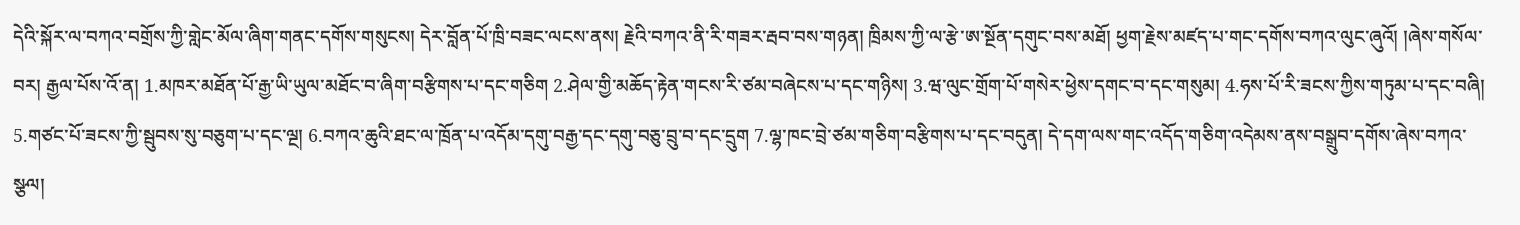དེའི་སྐོར་ལ་བཀའ་བགྲོས་ཀྱི་གླེང་མོལ་ཞིག་གནང་དགོས་གསུངས། དེར་བློན་པོ་ཁྲི་བཟང་ལངས་ནས། རྗེའི་བཀའ་ནི་རི་གཟར་རྦབ་བས་གཉན། ཁྲིམས་ཀྱི་ལ་རྩེ་ཨ་སྔོན་དགུང་བས་མཐོ། ཕྱག་རྗེས་མཛད་པ་གང་དགོས་བཀའ་ལུང་ཞུའོ། །ཞེས་གསོལ་བར། རྒྱལ་པོས་འོ་ན། 1.མཁར་མཐོན་པོ་རྒྱ་ཡི་ཡུལ་མཐོང་བ་ཞིག་བརྩིགས་པ་དང་གཅིག 2.ཤེལ་གྱི་མཆོད་རྟེན་གངས་རི་ཙམ་བཞེངས་པ་དང་གཉིས། 3.ཝ་ལུང་གྲོག་པོ་གསེར་ཕྱེས་དགང་བ་དང་གསུམ། 4.ཧས་པོ་རི་ཟངས་ཀྱིས་གཏུམ་པ་དང་བཞི། 5.གཙང་པོ་ཟངས་ཀྱི་སྦུབས་སུ་བཅུག་པ་དང་ལྔ། 6.བཀའ་ཆུའི་ཐང་ལ་ཁྲོན་པ་འདོམ་དགུ་བརྒྱ་དང་དགུ་བཅུ་བྲུ་བ་དང་དྲུག 7.ལྷ་ཁང་བྲེ་ཙམ་གཅིག་བརྩིགས་པ་དང་བདུན། དེ་དག་ལས་གང་འདོད་གཅིག་འདེམས་ནས་བསྒྲུབ་དགོས་ཞེས་བཀའ་སྩལ།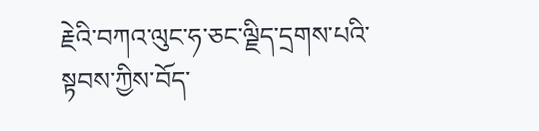རྗེའི་བཀའ་ལུང་ཧ་ཅང་ལྗིད་དྲགས་པའི་སྟབས་ཀྱིས་བོད་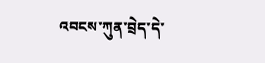འབངས་ཀུན་བྲེད་དེ་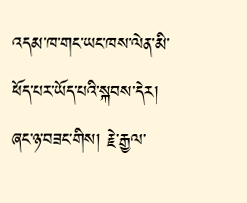འདམ་ཁ་གང་ཡང་ཁས་ལེན་མི་ཕོད་པར་ཡོད་པའི་སྐབས་དེར། ཞང་ཉ་བཟང་གིས། རྗེ་རྒྱལ་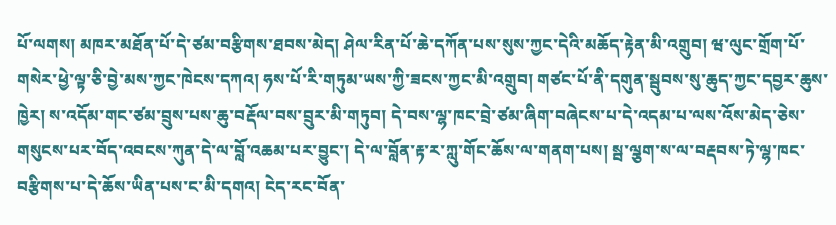པོ་ལགས། མཁར་མཐོན་པོ་དེ་ཙམ་བརྩིགས་ཐབས་མེད། ཤེལ་རིན་པོ་ཆེ་དཀོན་པས་སུས་ཀྱང་དེའི་མཆོད་རྟེན་མི་འགྲུབ། ཝ་ལུང་གྲོག་པོ་གསེར་ཕྱེ་ལྟ་ཅི་བྱེ་མས་ཀྱང་ཁེངས་དཀའ། ཧས་པོ་རི་གཏུམ་ཡས་ཀྱི་ཟངས་ཀྱང་མི་འགྲུབ། གཙང་པོ་ནི་དགུན་སྦུབས་སུ་ཆུད་ཀྱང་དབྱར་ཆུས་ཁྱེར། ས་འདོམ་གང་ཙམ་བྲུས་པས་ཆུ་བརྡོལ་བས་བྲུར་མི་གཏུབ། དེ་བས་ལྷ་ཁང་བྲེ་ཙམ་ཞིག་བཞེངས་པ་དེ་འདམ་པ་ལས་འོས་མེད་ཅེས་གསུངས་པར་བོད་འབངས་ཀུན་དེ་ལ་བློ་འཆམ་པར་བྱུང་། དེ་ལ་བློན་རྟ་ར་ཀླུ་གོང་ཆོས་ལ་གནག་པས། སྦ་ལྕག་ས་ལ་བརྡབས་ཏེ་ལྷ་ཁང་བརྩིགས་པ་དེ་ཆོས་ཡིན་པས་ང་མི་དགའ། ངེད་རང་བོན་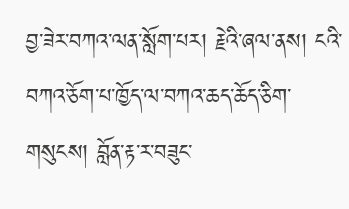བྱ་ཟེར་བཀའ་ལན་སློག་པར། རྗེའི་ཞལ་ནས། ངའི་བཀའ་ཅོག་པ་ཁྱོད་ལ་བཀའ་ཆད་ཆོད་ཅིག་གསུངས། བློན་རྟ་ར་བཟུང་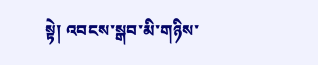སྟེ། འབངས་སྒབ་མི་གཉིས་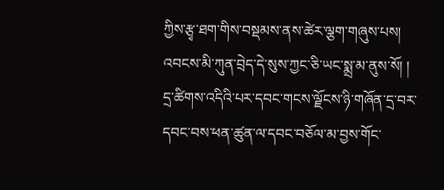ཀྱིས་རྩྭ་ཐག་གིས་བསྡམས་ནས་ཚེར་ལྕག་གཞུས་པས། འབངས་མི་ཀུན་བྲེད་དེ་སུས་ཀྱང་ཅི་ཡང་སྨྲ་མ་ནུས་སོ། །
དྲ་ཚིགས་འདིའི་པར་དབང་གངས་ལྗོངས་ཉི་གཞོན་དྲ་བར་དབང་བས་ཕན་ཚུན་ལ་དབང་བཅོལ་མ་བྱས་གོང་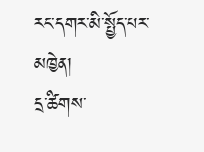རང་དགར་མི་སྤྱོད་པར་མཁྱེན།
དྲ་ཚིགས་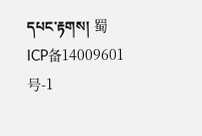དཔང་རྟགས། 蜀ICP备14009601号-1